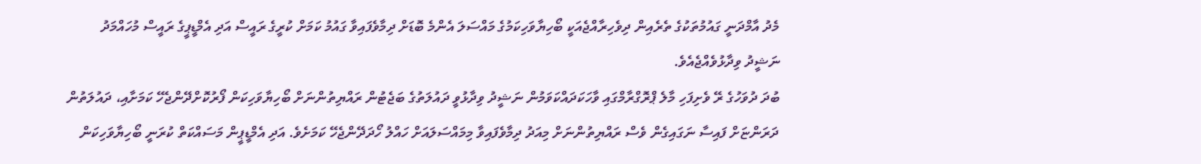މެދު އާމްދަނީ ގައުމުތަކުގެ ތެރެއިން ދިވެހިރާއްޖެއަކީ ބޯހިޔާވަހިކަމުގެ މައްސަލަ އެންމެ ބޮޑަށް ދިމާވެފައިވާ ގައުމު ކަމަށް ކުރީގެ ރައީސް އަދި އެމްޑީޕީގެ ރައީސް މުހައްމަދު ނަޝީދު ވިދާޅުވެއްޖެއެވެ.
ބުދަ ދުވަހުގެ ރޭ ވެށިފަހި މާލެ ޕްރޮގްރާމްގައި ވާހަކަދައްކަވަމުން ނަޝީދު ވިދާޅުވީ ދައުލަތުގެ ބަޖެޓުން ރައްޔިތުންނަށް ބޯހިޔާވަހިކަން ފޯރުކޮށްދޭންޖެހޭ ކަމަށާއި، ދައުލަތުން ދަރަންޏަށް ފައިސާ ނަގައިގެން ވެސް ރައްޔިތުންނަށް މިއަދު ދިމާވެފައިވާ މިމައްސަލައަށް ހައްލު ހޯދަދޭންޖެހޭ ކަމަށެވެ. އަދި އެމްޑީޕީން މަސައްކަތް ކުރަނީ ބޯހިޔާވަހިކަން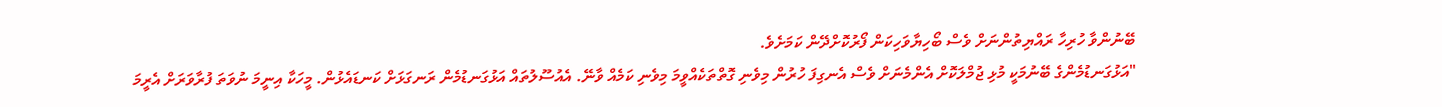ބޭނުންވާ ހުރިހާ ރައްޔިތުންނަށް ވެސް ބޯހިޔާވަހިކަން ފޯރުކޮށްދޭން ކަމަށެވެ.
"އަޅުގަނޑުމެންގެ ބޭނުމަކީ މުޅި ޖުމްލަކޮށް އެންމެނަށް ވެސް އެނގިފަ ހުރުން މިވެނި ގޮތްތަކެއްވީމަ މިވެނި ކަމެއް ވާނޭ. އެއުސޫލުތައް އަޅުގަނޑުމެން ރަނގަޅަށް ކަނޑައެޅުން. މީހަކާ އިނީމަ ނުވަތަ ފުރާވަރަށް އެރީމަ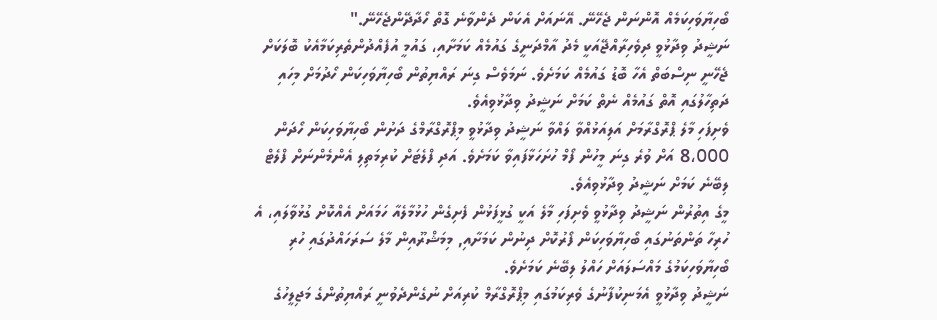ބޯހިޔާވަހިކަމެއް އޮންނަން ޖެހޭނޭ. އޭނައަށް އެކަން ދެންވާނެ ގޮތް ހޯދާދޭންޖެހޭނޭ."
ނަޝީދު ވިދާޅުވީ ދިވެހިރާއްޖޭއަކީ މެދު އާމްދަނީގެ ގައުމެއް ކަމަށާއި، ގައުމީ އުފެއްދުންތެރިކަމާއެކު ބޮލަކަށް ޖެހޭނީ ނިސްބަތް އެހާ ބޮޑު ގައުމެއް ކަމަށެވެ. ނަމަވެސް ގިނަ ރައްޔިތުން ބޯހިޔާވަހިކަން ހޯދުމަށް މިހައި ދަތިހާލުގައި އޮތް ގައުމެއް ނެތް ކަމަށް ނަޝީދު ވިދާޅުވިއެވެ.
ވެށިފަހި މާލެ ޕްރޮގްރާމަށް އަލިއަޅުއްވާ ލައްވާ ނަޝީދު ވިދާޅުވީ މިޕްރޮގްރާމްގެ ދަށުން ބޯހިޔާވަހިކަން ހޯދަން 8،000 އަށް ވުރެ ގިނަ މީހުން ފޯމް ހުށަހަޅާފައިވާ ކަމަށެވެ. އަދި ފްލެޓަށް ކުރިމަތިލި އެންމެންނަށް ފްލެޓް ލިބޭނެ ކަމަށް ނަޝީދު ވިދާޅުވިއެވެ.
މީގެ އިތުރުން ނަޝީދު ވިދާޅުވީ ވެށިފަހި މާލެ އަކީ ގުޅީފަޅުން ފެށިގެން ހުޅުމާލެއާ ހަމައަށް އެއްކޮށް ގުޅުވާލައި، އެ ހުރިހާ ތަންތަނުގައި ބޯހިޔާވަހިކަން ފޯރުކޮށް ދިނުން ކަމަށާއި, މިމަޝްރޫއިން މާލެ ސަރަހައްދުގައި ހުރި ބޯހިޔާވަހިކަމުގެ މައްސަލައަށް ހައްލު ލިބޭނެ ކަމަށެވެ.
ނަޝީދު ވިދާޅުވީ އެމަނިކުފާނުގެ ވެރިކަމުގައި މިޕްރޮގްރާމް ކުރިއަށް ނުގެންދެވުނީ ރައްޔިތުންގެ މަޖިލީހުގެ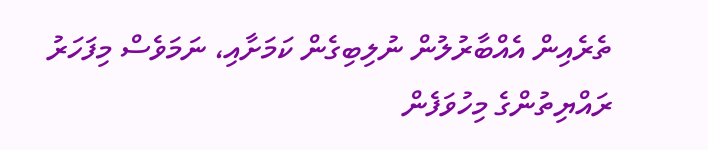ތެރެއިން އެއްބާރުލުން ނުލިބިގެން ކަމަށާއި، ނަމަވެސް މިފަހަރު ރައްޔިތުންގެ މިހުވަފެން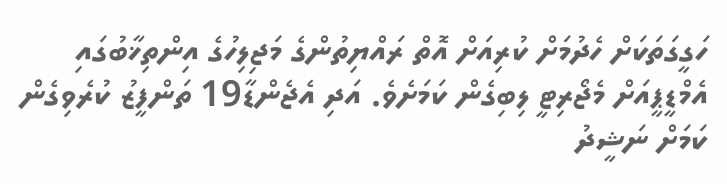ހަގީގަތަކަށް ހެދުމަށް ކުރިއަށް އޮތް ރައްޔިތުންގެ މަޖިލިހުގެ އިންތިޚާބުގައި އެމްޑީޕީއަށް މެޖޯރިޓީ ލިބިގެން ކަމަށެވެ. އަދި އެޖެންޑާ19 ތަންފީޒު ކުރެވިގެން ކަމަށް ނަޝީދު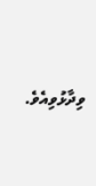ވިދާޅުވިއެވެ.